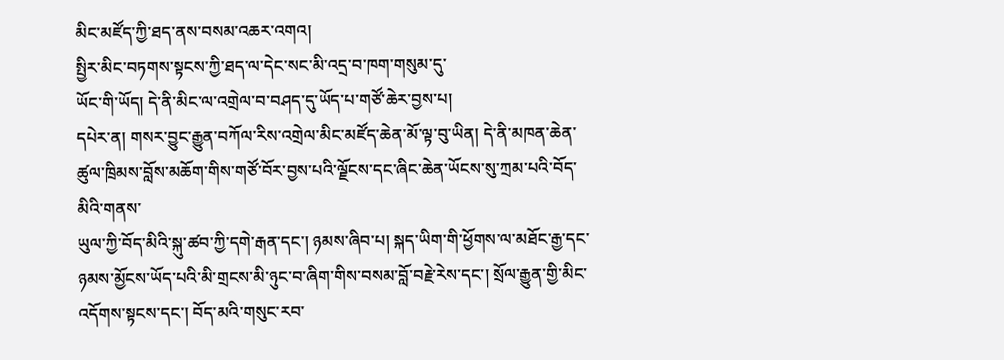མིང་མཛོད་ཀྱི་ཐད་ནས་བསམ་འཆར་འགའ།
སྤྱིར་མིང་བཏགས་སྟངས་ཀྱི་ཐད་ལ་དེང་སང་མི་འདྲ་བ་ཁག་གསུམ་དུ་
ཡོང་གི་ཡོད། དེ་ནི་མིང་ལ་འགྲེལ་བ་བཤད་དུ་ཡོད་པ་གཙོ་ཆེར་བྱས་པ།
དཔེར་ན། གསར་བྱུང་རྒྱུན་བཀོལ་རིས་འགྲེལ་མིང་མཛོད་ཆེན་མོ་ལྟ་བུ་ཡིན། དེ་ནི་མཁན་ཆེན་ཚུལ་ཁྲིམས་བློས་མཆོག་གིས་གཙོ་བོར་བྱས་པའི་ལྗོངས་དང་ཞིང་ཆེན་ཡོངས་སུ་ཀྲམ་པའི་བོད་མིའི་གནས་
ཡུལ་ཀྱི་བོད་མིའི་སྐུ་ཚབ་ཀྱི་དགེ་རྒན་དང་། ཉམས་ཞིབ་པ། སྐད་ཡིག་གི་ཕྱོགས་ལ་མཐོང་རྒྱ་དང་ཉམས་མྱོངས་ཡོད་པའི་མི་གྲངས་མི་ཉུང་བ་ཞིག་གིས་བསམ་བློ་བརྗེ་རེས་དང་། སྲོལ་རྒྱུན་གྱི་མིང་འདོགས་སྟངས་དང་། བོད་མའི་གསུང་རབ་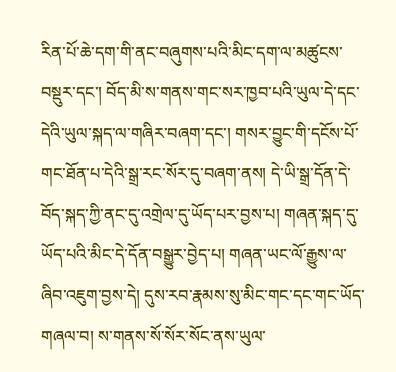རིན་པོ་ཆེ་དག་གི་ནང་བཞུགས་པའི་མིང་དག་ལ་མཚུངས་བསྡུར་དང་། བོད་མི་ས་གནས་གང་སར་ཁྱབ་པའི་ཡུལ་དེ་དང་དེའི་ཡུལ་སྐད་ལ་གཞིར་བཞག་དང་། གསར་བྱུང་གི་དངོས་པོ་གང་ཐོན་པ་དེའི་སྒྲ་རང་སོར་དུ་བཞག་ནས། དེ་ཡི་སྒྲ་དོན་དེ་བོད་སྐད་ཀྱི་ནང་དུ་འགྲེལ་དུ་ཡོད་པར་བྱས་པ། གཞན་སྐད་དུ་ཡོད་པའི་མིང་དེ་དོན་བསྒྱུར་བྱེད་པ། གཞན་ཡང་ལོ་རྒྱུས་ལ་ཞིབ་འཇུག་བྱས་དེ། དུས་རབ་རྣམས་སུ་མིང་གང་དང་གང་ཡོད་གཞལ་བ། ས་གནས་སོ་སོར་སོང་ནས་ཡུལ་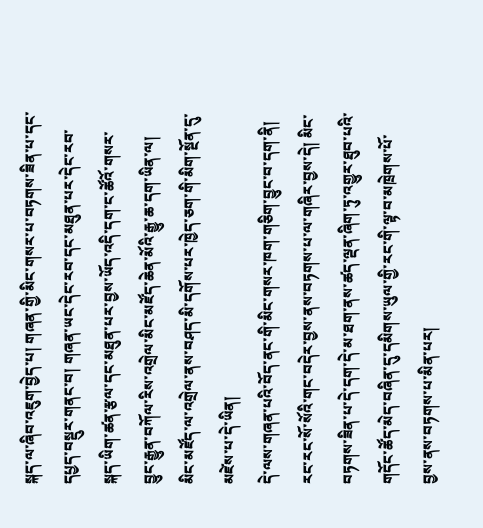སྐད་ལ་ཞིབ་འཇུག་བྱེད་པ། གཞན་གྱི་མིང་གསར་པ་བཏགས་ཟིན་པ་དང་དཔྱད་བསྡུར་གནང་བ། གཞན་ཡང་དེང་རབ་དང་མཐུན་པར་དེང་རབ་སྐད་ཡིག་ཚན་རྩལ་དང་མཐུན་པར་བྱས་ཡོད་འདི་དག་ང་ཚོའོ་གསར་བྱུང་རྒྱུན་བཀོལ་རིས་འགྲེལ་མིང་མཛོད་ཆེན་མོའི་རྒྱུ་ཆ་དག་ཡིན་ལ། མིང་མཛོད་ལ་འགྲེལ་ནས་བཤད་མི་དགོས་པར་ཁྱེད་ཅག་གི་མིག་སྔོན་དུ་མཛེས་པ་དེ་ཡིན།
དེ་ལས་གཞན་པའི་བོད་ནང་གི་མིང་གསར་ཁག་གཅིག་བྱུང་བ་དག་ནི། རང་རང་སོ་སོའི་གང་བདེར་བྱས་ནས་བཏགས་པ་ལ་གཞིར་བྱས་དེ། མིང་བཏགས་ཟིན་པ་དེ་དག་དེ་མ་ཐག་ནས་ཚད་ལྡན་ཞིག་ཏུ་འགྱུར་ཐུབ་པའི་གདོང་ཚོད་མེད་བཞིན་དུ་དམིགས་ཡུལ་གྱི་རང་གི་ལྟ་བ་མཁྲེགས་པོ་བྱས་ནས་བཏགས་པ་མིན་པར།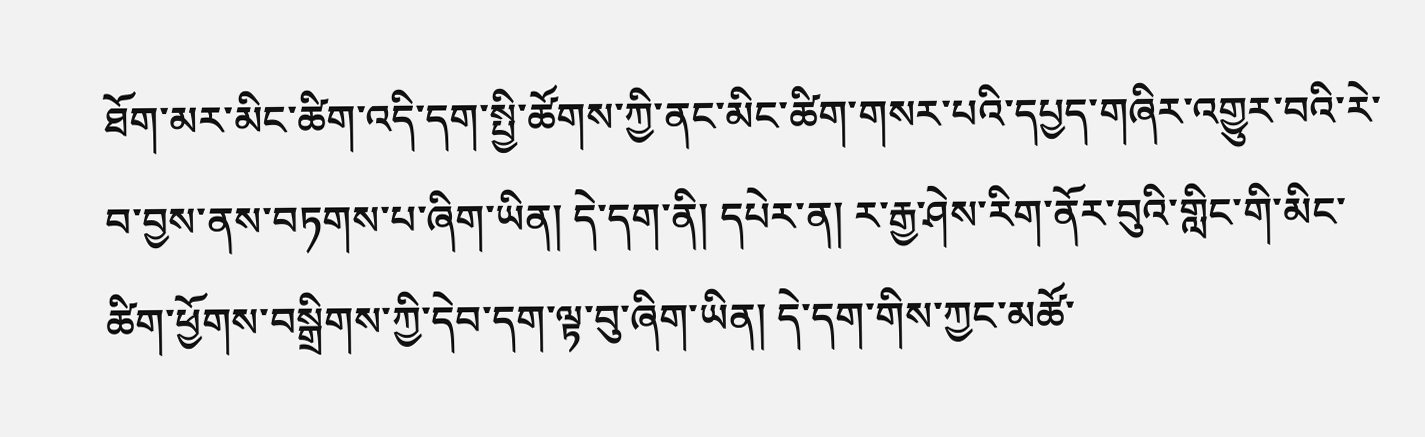ཐོག་མར་མིང་ཚིག་འདི་དག་སྤྱི་ཚོགས་ཀྱི་ནང་མིང་ཚིག་གསར་པའི་དཔྱད་གཞིར་འགྱུར་བའི་རེ་བ་བྱས་ནས་བཏགས་པ་ཞིག་ཡིན། དེ་དག་ནི། དཔེར་ན། ར་རྒྱ་ཤེས་རིག་ནོར་བུའི་གླིང་གི་མིང་ཚིག་ཕྱོགས་བསྒྲིགས་ཀྱི་དེབ་དག་ལྟ་བུ་ཞིག་ཡིན། དེ་དག་གིས་ཀྱང་མཚོ་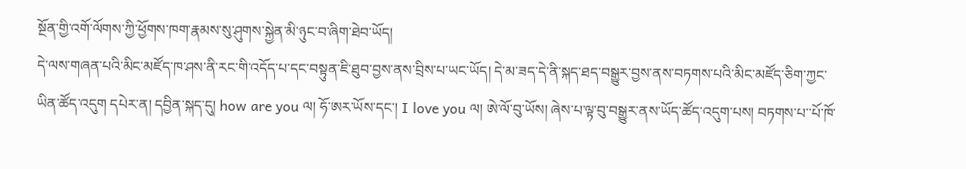སྔོན་གྱི་འགོ་ལོགས་ཀྱི་ཕྱོགས་ཁག་རྣམས་སུ་ཤུགས་སྐྱེན་མི་ཉུང་བ་ཞིག་ཐེབ་ཡོད།
དེ་ལས་གཞན་པའི་མིང་མཛོད་ཁ་ཤས་ནི་རང་གི་འདོད་པ་དང་བསྟུན་ཇི་ཐུབ་བྱས་ནས་བྲིས་པ་ཡང་ཡོད། དེ་མ་ཟད་དེ་ནི་སྐད་ཐད་བསྒྱུར་བྱས་ནས་བཏགས་པའི་མིང་མཛོད་ཅིག་ཀྱང་ཡིན་ཚོད་འདུག དཔེར་ན། དབྱིན་སྐད་དུ། how are you ལ། ཧོ་ཨར་ཡོས་དང་། I love you ལ། ཨེ་ལོ་བུ་ཡོས། ཞེས་པ་ལྟ་བུ་བསྒྱུར་ནས་ཡོད་ཚོད་འདུག་པས། བཏགས་པ་་པོ་ཁོ་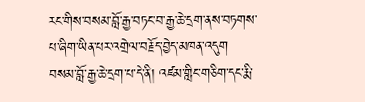རང་གིས་བསམ་བློ་རྒྱ་བཏང་བ་རྒྱ་ཆེ་དྲག་ནས་བཏགས་པ་ཞིག་ཡིན་པར་འགྲེལ་བརྗོད་བྱེད་མཁན་འདུག བསམ་བློ་རྒྱ་ཆེ་དྲག་པ་དེ་ནི། འཛམ་གླིང་གཅིག་དང་རྨི་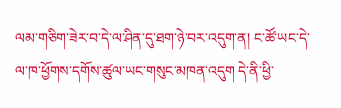ལམ་གཅིག་ཟེར་བ་དེ་ལ་ཤིན་དུ་ཐག་ཉེ་བར་འདུག་ན། ང་ཚོ་ཡང་དེ་ལ་ཁ་ཕྱོགས་དགོས་ཚུལ་ཡང་གསུང་མཁན་འདུག དེ་ནི་ཕྱི་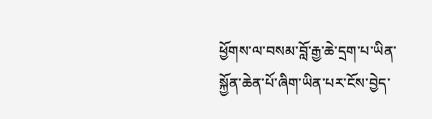ཕྱོགས་ལ་བསམ་བློ་རྒྱ་ཆེ་དྲག་པ་ཡིན་སྐྱོན་ཆེན་པོ་ཞིག་ཡིན་པར་ངོས་བྱེད་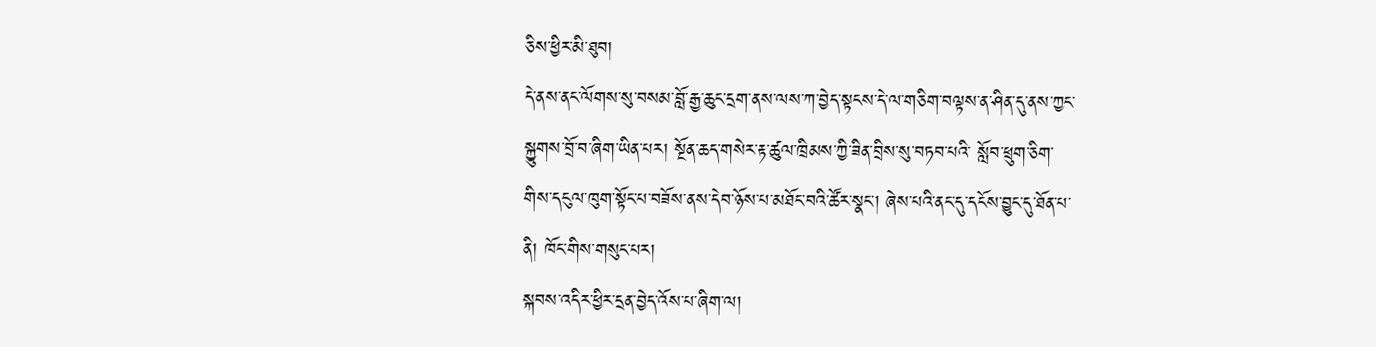ཅིས་ཕྱིར་མི་ཐུབ།
དེ་ནས་ནང་ལོགས་སུ་བསམ་བློ་རྒྱ་ཆུང་དྲག་ནས་ལས་ཀ་བྱེད་སྟངས་དེ་ལ་གཅིག་བལྟས་ན་ཤིན་དུ་ནས་ཀྱང་སྐྱུགས་བྲོ་བ་ཞིག་ཡིན་པར། སྔོན་ཆད་གསེར་རྟ་ཚུལ་ཁྲིམས་ཀྱི་ཟིན་བྲིས་སུ་བཏབ་པའི་ སློབ་ཕྲུག་ཅིག་གིས་དངུལ་ཁུག་སྟོང་པ་བཟོས་ནས་དེབ་ཉོས་པ་མཐོང་བའི་ཚོར་སྣང་། ཞེས་པའི་ནང་དུ་དངོས་བྱུང་དུ་ཐོན་པ་ནི། ཁོང་གིས་གསུང་པར།
སྐབས་འདིར་ཕྱིར་དྲན་བྱེད་འོས་པ་ཞིག་ལ།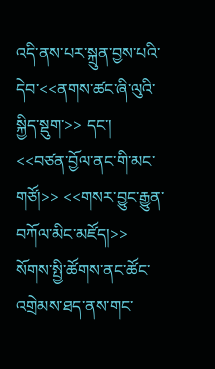འདི་ནས་པར་སྐྲུན་བྱས་པའི་དེབ་<<ནགས་ཚང་ཞི་ལུའི་སྐྱིད་སྡུག་>> དང་། <<བཙན་བྱོལ་ནང་གི་མང་གཙོ།>> <<གསར་བྱུང་རྒྱུན་བཀོལ་མིང་མཛོད།>> སོགས་སྤྱི་ཚོགས་ནང་ཚོང་འགྲེམས་ཐད་ནས་གང་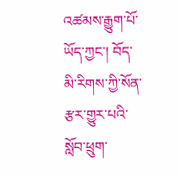འཚམས་རྒྱུག་པོ་ཡོད་ཀྱང་། བོད་མི་རིགས་ཀྱི་སོན་རྩར་གྱུར་པའི་སློབ་ཕྲུག་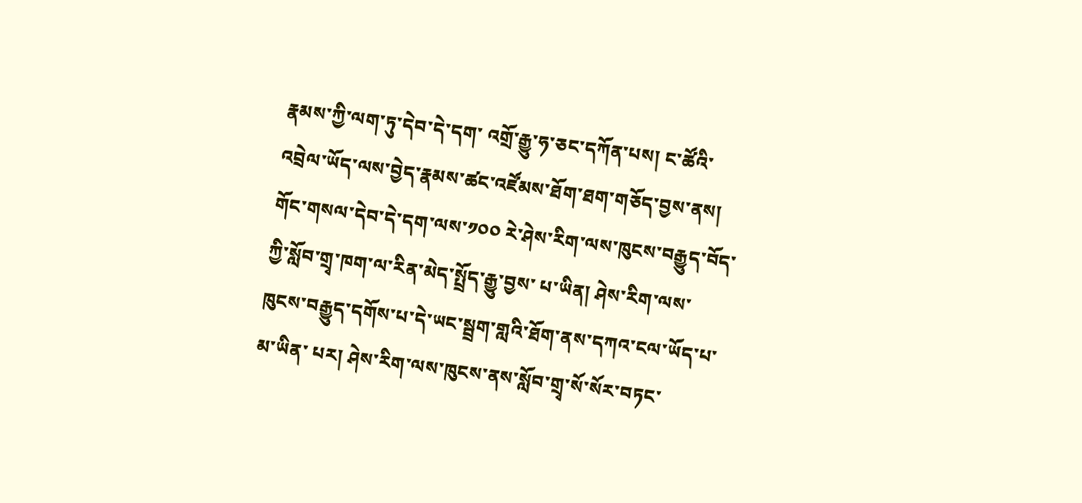རྣམས་ཀྱི་ལག་ཏུ་དེབ་དེ་དག་ འགྲོ་རྒྱུ་ཧ་ཅང་དཀོན་པས། ང་ཚོའི་འབྲེལ་ཡོད་ལས་བྱེད་རྣམས་ཚང་འཛོམས་ཐོག་ཐག་གཅོད་བྱས་ནས། གོང་གསལ་དེབ་དེ་དག་ལས་༡༠༠ རེ་ཤེས་རིག་ལས་ཁུངས་བརྒྱུད་བོད་ཀྱི་སློབ་གྲྭ་ཁག་ལ་རིན་མེད་སྤྲོད་རྒྱུ་བྱས་ པ་ཡིན། ཤེས་རིག་ལས་ཁུངས་བརྒྱུད་དགོས་པ་དེ་ཡང་སྦྲག་གླའི་ཐོག་ནས་དཀའ་ངལ་ཡོད་པ་མ་ཡིན་ པར། ཤེས་རིག་ལས་ཁུངས་ནས་སློབ་གྲྭ་སོ་སོར་བཏང་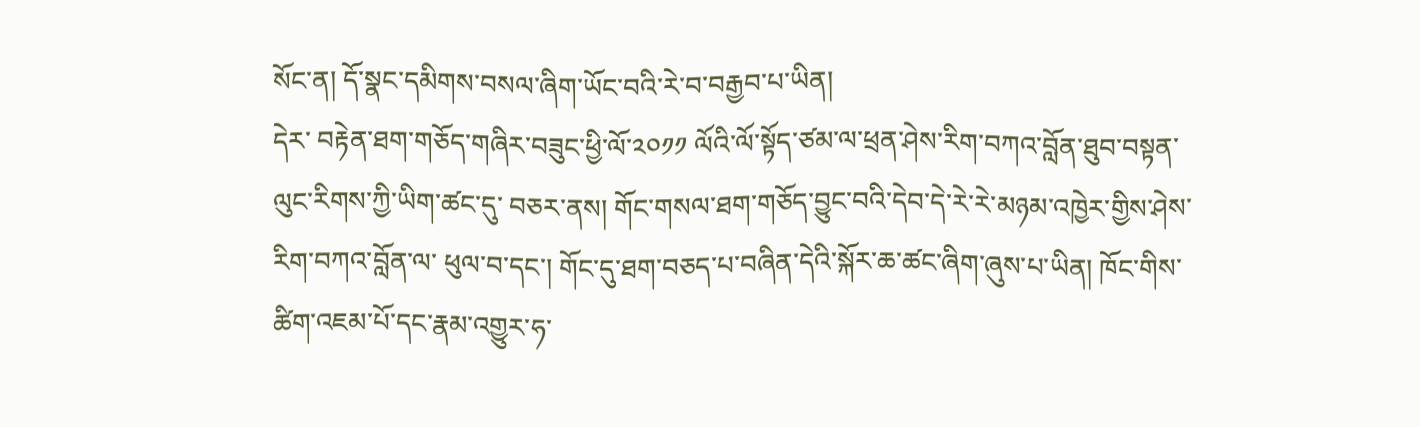སོང་ན། དོ་སྣང་དམིགས་བསལ་ཞིག་ཡོང་བའི་རེ་བ་བརྒྱབ་པ་ཡིན།
དེར་ བརྟེན་ཐག་གཅོད་གཞིར་བཟུང་ཕྱི་ལོ་༢༠༡༡ ལོའི་ལོ་སྟོད་ཙམ་ལ་ཕྲན་ཤེས་རིག་བཀའ་བློན་ཐུབ་བསྟན་ལུང་རིགས་ཀྱི་ཡིག་ཚང་དུ་ བཅར་ནས། གོང་གསལ་ཐག་གཅོད་བྱུང་བའི་དེབ་དེ་རེ་རེ་མཉམ་འཁྱེར་གྱིས་ཤེས་རིག་བཀའ་བློན་ལ་ ཕུལ་བ་དང་། གོང་དུ་ཐག་བཅད་པ་བཞིན་དེའི་སྐོར་ཆ་ཚང་ཞིག་ཞུས་པ་ཡིན། ཁོང་གིས་ཚིག་འཇམ་པོ་དང་རྣམ་འགྱུར་ཧ་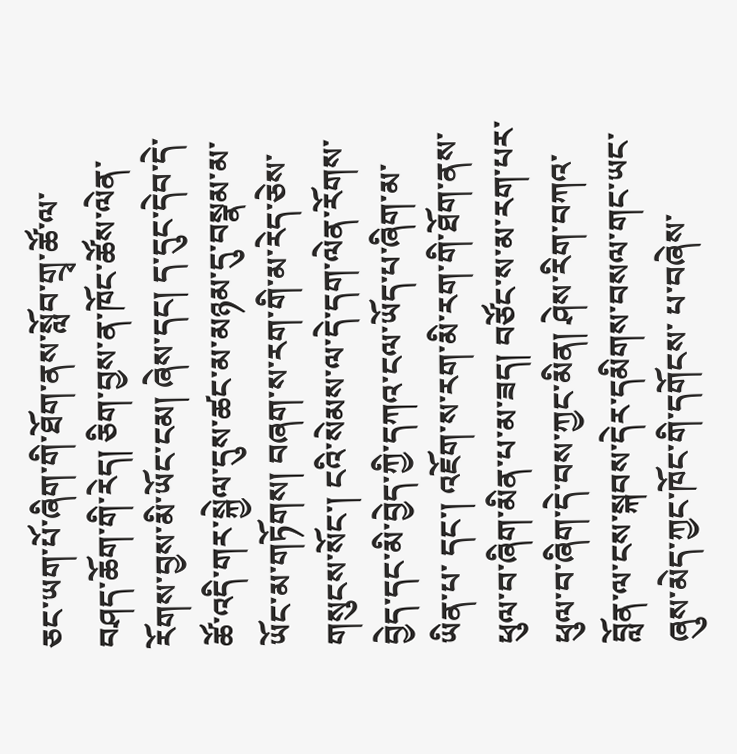ཅང་ཡག་པོ་ཞིག་གི་ཐོག་ནས་སློབ་གྲྭ་ཚོ་ལ་ བཤད་ཆོག་གི་རེད། ཅིག་བྱས་ན་ཁོང་ཚོས་ལེན་རོགས་བྱས་མི་ཡོང་ངམ། ཞེས་དང། ད་དུང་དེབ་དེ་ཚོ་འདི་གར་སྐྱེལ་དུས་ཚང་མ་མཉམ་དུ་བསྣམ་མ་ཡོང་མ་གཏོགས། བཞག་ས་རག་གི་མ་རེད་ཅེས་གསུངས་སོང་། ངའི་སེམས་ལ་དེ་དག་ལེན་རོགས་བྱེད་དང་མི་བྱེད་ཀྱི་དཀའ་ངལ་ཡོད་པ་ཞིག་མ་ཡིན་པ་ དང་། འཇོག་ས་རག་མི་རག་གི་ཐོག་ནས་ཕུལ་བ་ཞིག་མིན་པ་མ་ཟད། བཙོང་ས་མ་རག་པར་ཕུལ་བ་ཞིག་དེ་བས་ཀྱང་མིན། ཤེས་རིག་བཀའ་བློན་ལ་ངས་སྐབས་དེར་དམིགས་བསལ་གང་ཡང་ཞུས་མེད་ཀྱང་ཁོང་གི་དགོངས་ པ་བཞེས་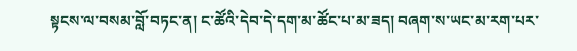སྟངས་ལ་བསམ་བློ་བཏང་ན། ང་ཚོའི་དེབ་དེ་དག་མ་ཚོང་པ་མ་ཟད། བཞག་ས་ཡང་མ་རག་པར་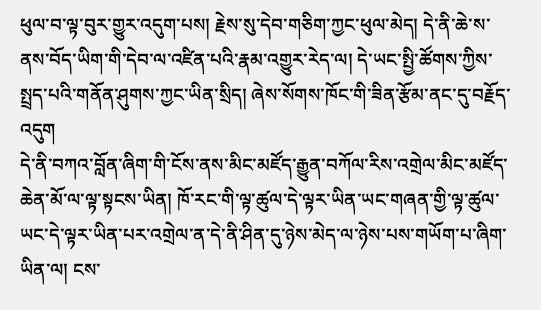ཕུལ་བ་ལྟ་བུར་གྱུར་འདུག་པས། རྗེས་སུ་དེབ་གཅིག་ཀྱང་ཕུལ་མེད། དེ་ནི་ཆེ་ས་ནས་བོད་ཡིག་གི་དེབ་ལ་འཛིན་པའི་རྣམ་འགྱུར་རེད་ལ། དེ་ཡང་སྤྱི་ཚོགས་ཀྱིས་སྤྲད་པའི་གནོན་ཤུགས་ཀྱང་ཡིན་སྲིད། ཞེས་སོགས་ཁོང་གི་ཟིན་རྩོམ་ནང་དུ་བརྗོད་འདུག
དེ་ནི་བཀའ་བློན་ཞིག་གི་ངོས་ནས་མིང་མཛོད་རྒྱུན་བཀོལ་རིས་འགྲེལ་མིང་མཛོད་ཆེན་མོ་ལ་ལྟ་སྟངས་ཡིན། ཁོ་རང་གི་ལྟ་ཚུལ་དེ་ལྟར་ཡིན་ཡང་གཞན་གྱི་ལྟ་ཚུལ་ཡང་དེ་ལྟར་ཡིན་པར་འགྲེལ་ན་དེ་ནི་ཤིན་དུ་ཉེས་མེད་ལ་ཉེས་པས་གཡོག་པ་ཞིག་ཡིན་ལ། ངས་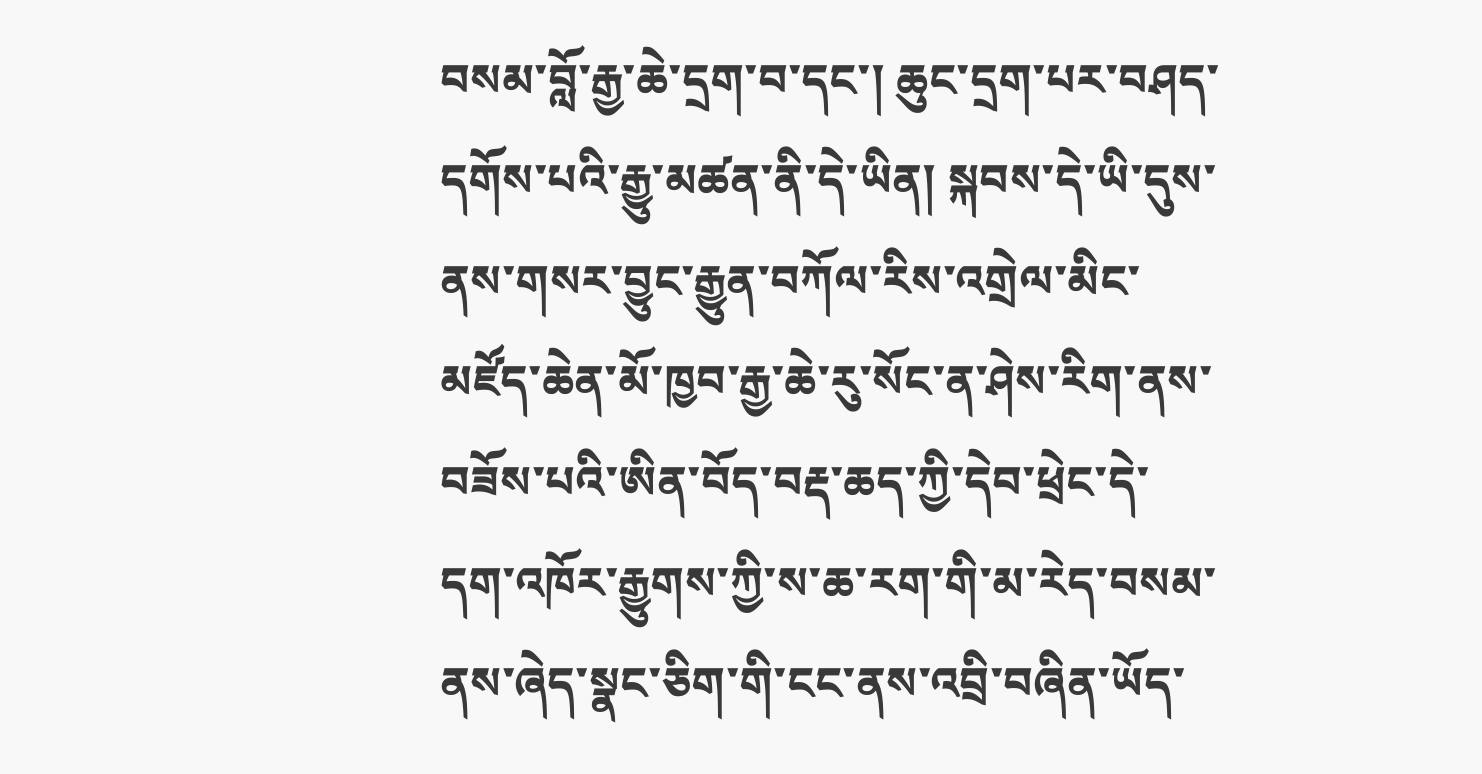བསམ་བློ་རྒྱ་ཆེ་དྲག་བ་དང་། ཆུང་དྲག་པར་བཤད་དགོས་པའི་རྒྱུ་མཚན་ནི་དེ་ཡིན། སྐབས་དེ་ཡི་དུས་ནས་གསར་བྱུང་རྒྱུན་བཀོལ་རིས་འགྲེལ་མིང་མཛོད་ཆེན་མོ་ཁྱབ་རྒྱ་ཆེ་རུ་སོང་ན་ཤེས་རིག་ནས་བཟོས་པའི་ཨིན་བོད་བརྡ་ཆད་ཀྱི་དེབ་ཕྲེང་དེ་དག་འཁོར་རྒྱུགས་ཀྱི་ས་ཆ་རག་གི་མ་རེད་བསམ་ནས་ཞེད་སྣང་ཅིག་གི་ངང་ནས་འབྲི་བཞིན་ཡོད་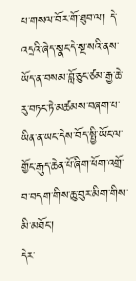པ་གསལ་བོར་གོ་ཐུབ་ལ། དེ་འདྲའི་ཞེད་སྣང་དེ་སྔ་སའི་ནས་ཡོད་ན་བསམ་བློ་ཅུང་ཙམ་རྒྱ་ཆེ་རུ་བཏང་ཏེ་མཚམས་བཞག་པ་ཡིན་ན་ཡང་དེས་བོད་སྤྱི་ཡོང་ལ་གྱོང་རྒུད་ཆེན་པོ་ཞིག་ཕོག་འགྲོ་བ་བདག་གིས་ཆུ་བུར་མིག་གིས་མི་མཐོང་།
དེར་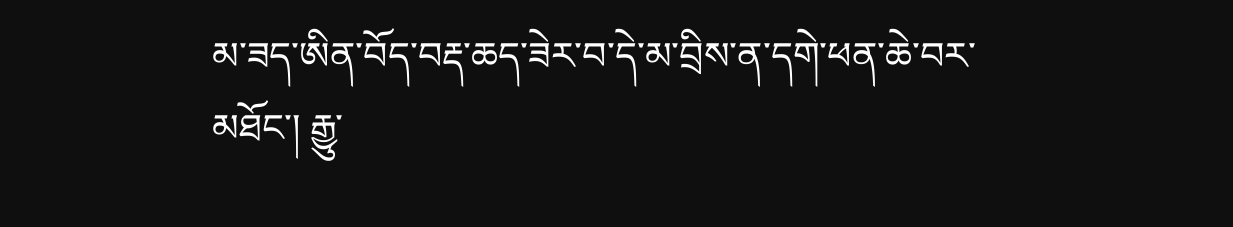མ་ཟད་ཨིན་བོད་བརྡ་ཆད་ཟེར་བ་དེ་མ་བྲིས་ན་དགེ་ཕན་ཆེ་བར་མཐོང་། རྒྱུ་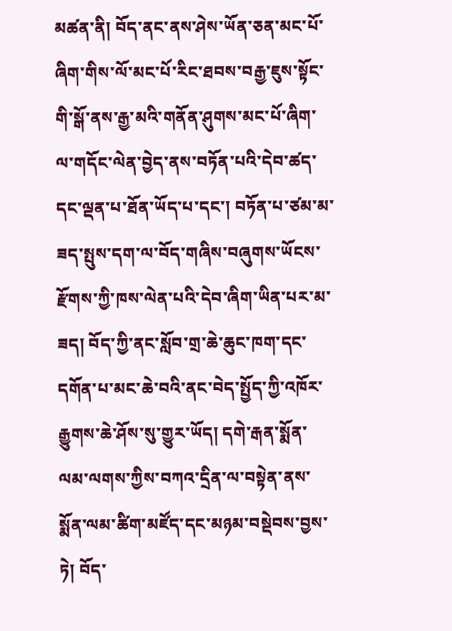མཚན་ནི། བོད་ནང་ནས་ཤེས་ཡོན་ཅན་མང་པོ་ཞིག་གིས་ལོ་མང་པོ་རིང་ཐབས་བརྒྱ་ཇུས་སྟོང་གི་སྒོ་ནས་རྒྱ་མའི་གནོན་ཤུགས་མང་པོ་ཞིག་ལ་གདོང་ལེན་བྱེད་ནས་བཏོན་པའི་དེབ་ཚད་དང་ལྡན་པ་ཐོན་ཡོད་པ་དང་། བཏོན་པ་ཙམ་མ་ཟད་སྤུས་དག་ལ་བོད་གཞིས་བཞུགས་ཡོངས་རྫོགས་ཀྱི་ཁས་ལེན་པའི་དེབ་ཞིག་ཡིན་པར་མ་ཟད། བོད་ཀྱི་ནང་སློབ་གྲ་ཆེ་ཆུང་ཁག་དང་དགོན་པ་མང་ཆེ་བའི་ནང་བེད་སྤྱོད་ཀྱི་འཁོར་རྒྱུགས་ཆེ་ཤོས་སུ་གྱུར་ཡོད། དགེ་རྒན་སྨོན་ལམ་ལགས་ཀྱིས་བཀའ་དྲིན་ལ་བསྟེན་ནས་སྨོན་ལམ་ཚིག་མཛོད་དང་མཉམ་བསྡེབས་བྱས་ཏེ། བོད་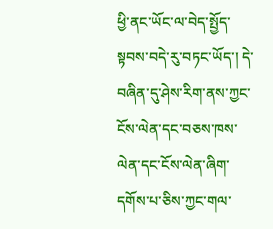ཕྱི་ནང་ཡོང་ལ་བེད་སྤྱོད་སྟབས་བདེ་རུ་བཏང་ཡོད་། དེ་བཞིན་དུ་ཤེས་རིག་ནས་ཀྱང་ངོས་ལེན་དང་བཅས་ཁས་ལེན་དང་ངོས་ལེན་ཞིག་དགོས་པ་ཅིས་ཀྱང་གལ་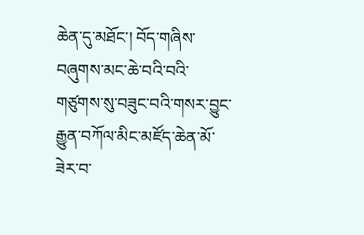ཆེན་དུ་མཐོང་། བོད་གཞིས་བཞུགས་མང་ཆེ་བའི་བའི་གཙུགས་སུ་བཟུང་བའི་གསར་བྱུང་རྒྱུན་བཀོལ་མིང་མཛོད་ཆེན་མོ་ཟེར་བ་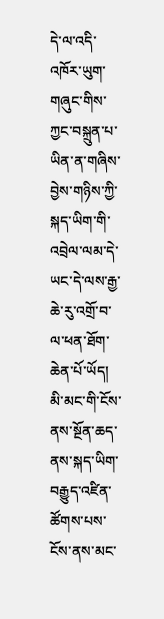དེ་ལ་འདི་འཁོར་ཡུག་གཞུང་གིས་ཀྱང་བསྐྲུན་པ་ཡིན་ན་གཞིས་བྱེས་གཉིས་ཀྱི་སྐད་ཡིག་གི་འབྲེལ་ལམ་དེ་ཡང་དེ་ལས་རྒྱ་ཆེ་རུ་འགྲོ་བ་ལ་ཕན་ཐོག་ཆེན་པོ་ཡོད། མི་མང་གི་ངོས་ནས་སྔོན་ཆད་ནས་སྐད་ཡིག་བརྒྱུད་འཛིན་ཚོགས་པས་ངོས་ནས་མང་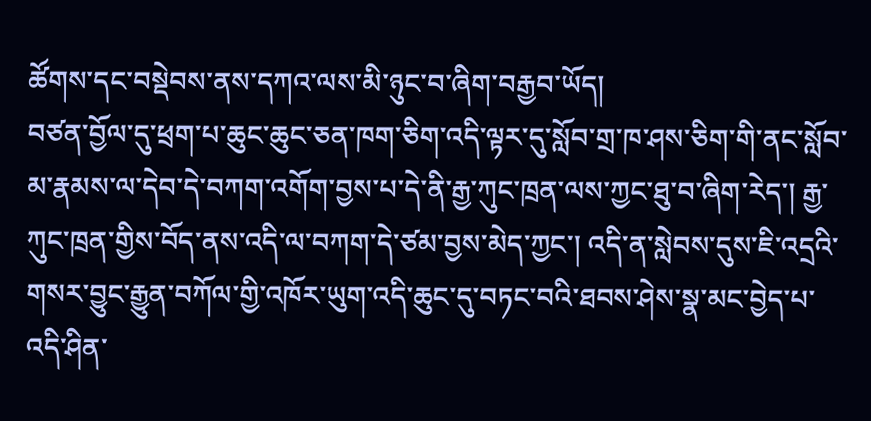ཚོགས་དང་བསྡེབས་ནས་དཀའ་ལས་མི་ཉུང་བ་ཞིག་བརྒྱབ་ཡོད།
བཙན་བྱོལ་དུ་ཕྲག་པ་ཆུང་ཆུང་ཅན་ཁག་ཅིག་འདི་ལྟར་དུ་སློབ་གྲ་ཁ་ཤས་ཅིག་གི་ནང་སློབ་མ་རྣམས་ལ་དེབ་དེ་བཀག་འགོག་བྱས་པ་དེ་ནི་རྒྱ་ཀུང་ཁྲན་ལས་ཀྱང་ཐུ་བ་ཞིག་རེད་། རྒྱ་ཀུང་ཁྲན་གྱིས་བོད་ནས་འདི་ལ་བཀག་དེ་ཙམ་བྱས་མེད་ཀྱང་། འདི་ན་སླེབས་དུས་ཇི་འདྲའི་གསར་བྱུང་རྒྱུན་བཀོལ་གྱི་འཁོར་ཡུག་འདི་ཆུང་དུ་བཏང་བའི་ཐབས་ཤེས་སྣ་མང་བྱེད་པ་འདི་ཤིན་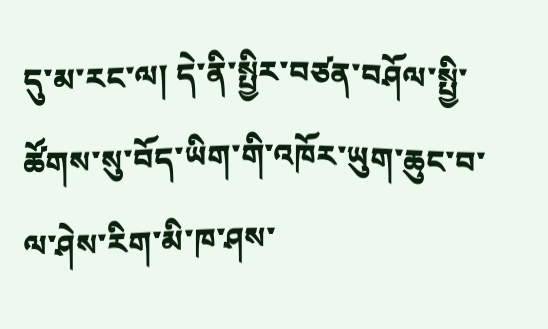དུ་མ་རང་ལ། དེ་ནི་སྤྱིར་བཙན་བཤོལ་སྤྱི་ཚོགས་སུ་བོད་ཡིག་གི་འཁོར་ཡུག་ཆུང་བ་ལ་ཤེས་རིག་མི་ཁ་ཤས་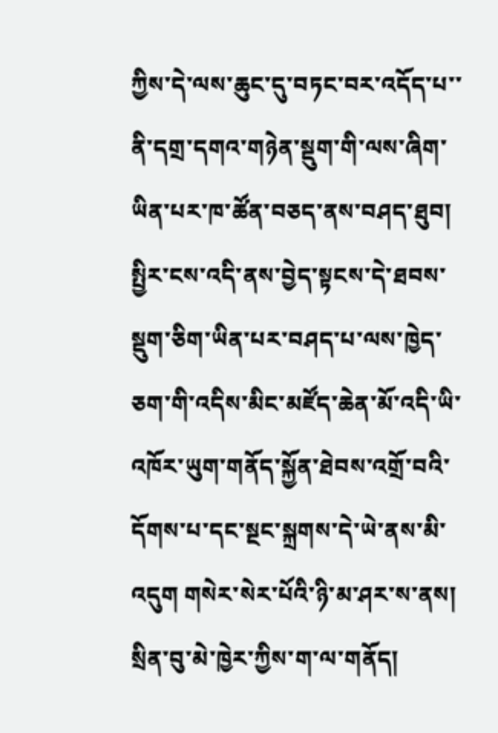ཀྱིས་དེ་ལས་ཆུང་དུ་བཏང་བར་འདོད་པ་་ནི་དགྲ་དགའ་གཉེན་སྡུག་གི་ལས་ཞིག་ཡིན་པར་ཁ་ཚོན་བཅད་ནས་བཤད་ཐུབ། སྤྱིར་ངས་འདི་ནས་བྱེད་སྟངས་དེ་ཐབས་སྡུག་ཅིག་ཡིན་པར་བཤད་པ་ལས་ཁྱེད་ཅག་གི་འདིས་མིང་མཛོད་ཆེན་མོ་འདི་ཡི་འཁོར་ཡུག་གནོད་སྐྱོན་ཐེབས་འགྲོ་བའི་དོགས་པ་དང་སྔང་སྐྲགས་དེ་ཡེ་ནས་མི་འདུག གསེར་སེར་པོའི་ཉི་མ་ཤར་ས་ནས། སྲིན་བུ་མེ་ཁྱེར་ཀྱིས་ག་ལ་གནོད།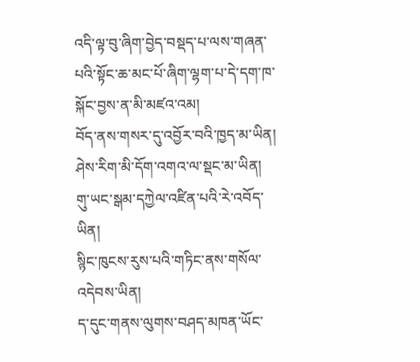འདི་ལྟ་བུ་ཞིག་བྱེད་བསྡད་པ་ལས་གཞན་པའི་སྟོང་ཆ་མང་པོ་ཞིག་ལྷག་པ་དེ་དག་ཁ་སྐོང་བྱས་ན་མི་མཛའ་འམ།
བོད་ནས་གསར་དུ་འབྱོར་བའི་ཁྱད་མ་ཡིན།
ཤེས་རིག་མི་དོག་འགའ་ལ་སྡང་མ་ཡིན།
གུ་ཡང་སྒམ་དཀྱེལ་འཛིན་པའི་རེ་འབོད་ཡིན།
སྙིང་ཁུངས་རུས་པའི་གཏིང་ནས་གསོལ་འདེབས་ཡིན།
ད་དུང་གནས་ལུགས་བཤད་མཁན་ཡོང་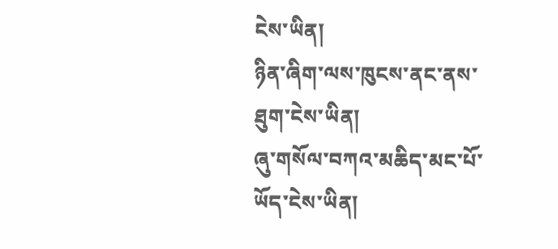ངེས་ཡིན།
ཉིན་ཞིག་ལས་ཁུངས་ནང་ནས་ཐུག་ངེས་ཡིན།
ཞུ་གསོལ་བཀའ་མཆིད་མང་པོ་ཡོད་ངེས་ཡིན།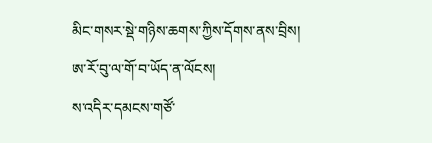མིང་གསར་སྡེ་གཉིས་ཆགས་ཀྱིས་དོགས་ནས་བྲིས།
ཨ་རོ་བུ་ལ་གོ་བ་ཡོད་ན་ལོངས།
ས་འདིར་དམངས་གཙོ་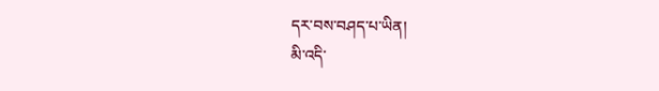དར་བས་བཤད་པ་ཡིན།
མི་འདི་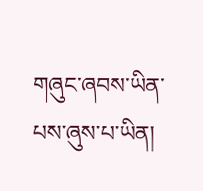གཞུང་ཞབས་ཡིན་པས་ཞུས་པ་ཡིན།